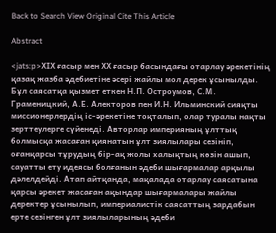Back to Search View Original Cite This Article

Abstract

<jats:p>ХІХ ғасыр мен ХХ ғасыр басындағы отарлау әрекетінің қазақ жазба әдебиетіне әсері жайлы мол дерек ұсынылды. Бұл саясатқа қызмет еткен Н.П. Остроумов, С.М. Граменицкий, А.Е. Алекторов пен И.Н. Ильминский сияқты миссионерлердің іс-әрекетіне тоқталып, олар туралы нақты зерттеулерге сүйенеді. Авторлар империяның ұлттық болмысқа жасаған қиянатын ұлт зиялылары сезініп, оғанқарсы тұрудың бір-ақ жолы халықтың көзін ашып, сауатты ету идеясы болғанын әдеби шығармалар арқылы дәлелдейді. Атап айтқанда, мақалада отарлау саясатына қарсы әрекет жасаған ақындар шығармалары жайлы деректер ұсынылып, империалистік саясаттың зардабын ерте сезінген ұлт зиялыларының әдеби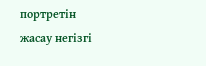портретін жасау негізгі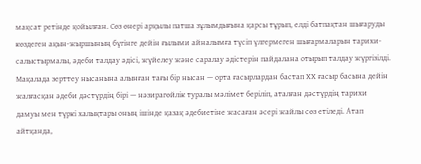мақсат ретінде қойылған. Сөз өнері арқылы патша зұлымдығына қарсы тұрып, елді батпақтан шығаруды көздеген ақын-жыршының бүгінге дейін ғылыми айналымға түсіп үлгермеген шығармаларын тарихи-салыстырмалы, әдеби талдау әдісі, жүйелеу және саралау әдістерін пайдалана отырып талдау жүргізілді. Мақалада зерттеу нысанына алынған тағы бір нысан — орта ғасырлардан бастап ХХ ғасыр басына дейін жалғасқан әдеби дәстүрдің бірі — нәзирагөйлік туралы мәлімет беріліп, аталған дәстүрдің тарихи дамуы мен түркі халықтары оның ішінде қазақ әдебиетіне жасаған әсері жайлы сөз етіледі. Атап айтқанда,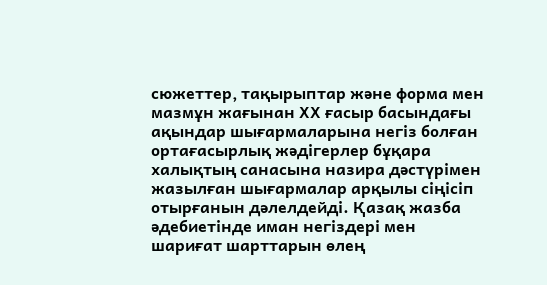сюжеттер, тақырыптар және форма мен мазмұн жағынан ХХ ғасыр басындағы ақындар шығармаларына негіз болған ортағасырлық жәдігерлер бұқара халықтың санасына назира дәстүрімен жазылған шығармалар арқылы сіңісіп отырғанын дәлелдейді. Қазақ жазба әдебиетінде иман негіздері мен шариғат шарттарын өлең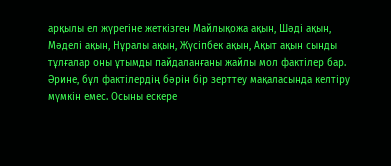арқылы ел жүрегіне жеткізген Майлықожа ақын, Шәді ақын, Мәделі ақын, Нұралы ақын, Жүсіпбек ақын, Ақыт ақын сынды тұлғалар оны ұтымды пайдаланғаны жайлы мол фактілер бар. Әрине, бұл фактілердің бәрін бір зерттеу мақаласында келтіру мүмкін емес. Осыны ескере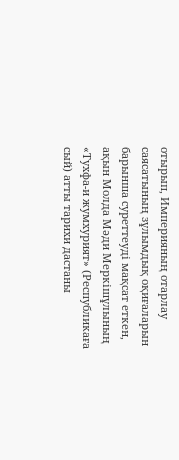отырып, Империяның отарлау саясатының зұлымдық оқиғаларын барынша суреттеуді мақсат еткен, ақын Молда Мәди Меркішұлының «Тухфа-и жумхурият» (Республикаға сый) атты тарихи дастаны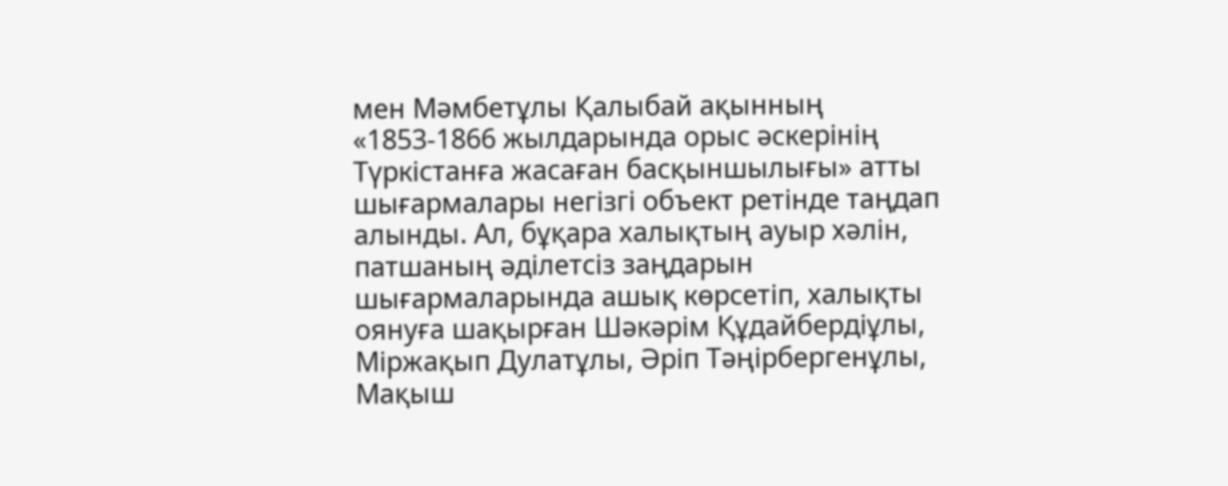мен Мәмбетұлы Қалыбай ақынның «1853-1866 жылдарында орыс әскерінің Түркістанға жасаған басқыншылығы» атты шығармалары негізгі объект ретінде таңдап алынды. Ал, бұқара халықтың ауыр хәлін, патшаның әділетсіз заңдарын шығармаларында ашық көрсетіп, халықты оянуға шақырған Шәкәрім Құдайбердіұлы, Міржақып Дулатұлы, Әріп Тәңірбергенұлы, Мақыш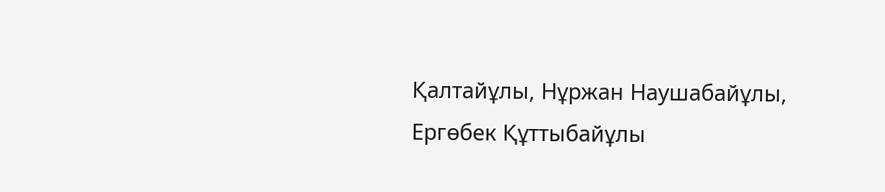Қалтайұлы, Нұржан Наушабайұлы, Ергөбек Құттыбайұлы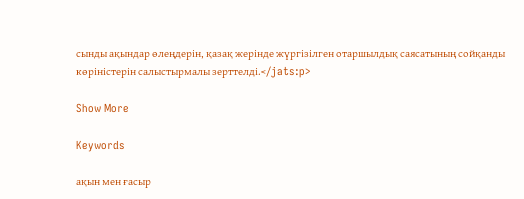сынды ақындар өлеңдерін, қазақ жерінде жүргізілген отаршылдық саясатының сойқанды көріністерін салыстырмалы зерттелді.</jats:p>

Show More

Keywords

ақын мен ғасыр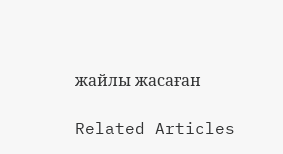жайлы жасаған

Related Articles